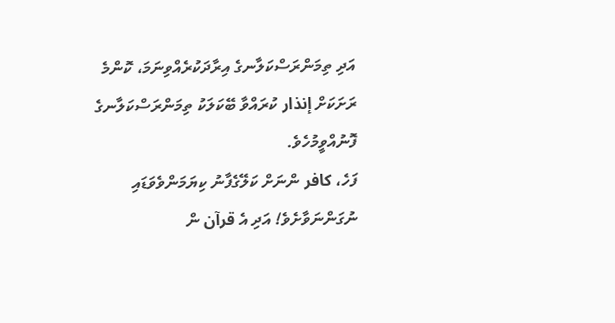އަދި ތިމަންރަސްކަލާނގެ އިރާދަކުރެއްވިނަމަ، ކޮންމެ ރަށަކަށް إنذار ކުރައްވާ ބޭކަލަކު ތިމަންރަސްކަލާނގެ ފޮނުއްވީމުހެވެ.
ފަހެ، كافر ންނަށް ކަލޭގެފާނު ކިޔަމަންވެވަޑައި ނުގަންނަވާށެވެ! އަދި އެ قرآن ން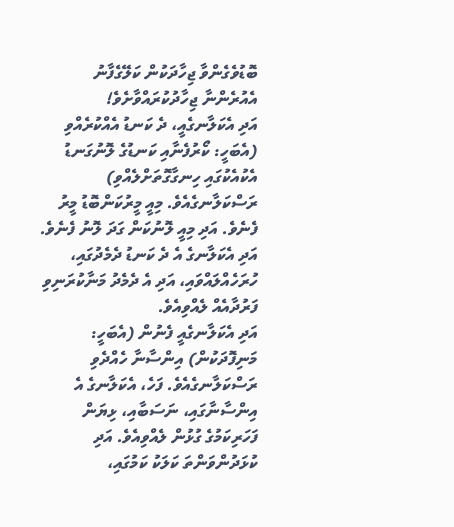ބޮޑުވެގެންވާ ޖިހާދަކުން ކަލޭގެފާނު އެއުރެންނާ ޖިހާދުކުރައްވާށެވެ!
އަދި އެކަލާނގެއީ، ދެ ކަނޑު އެއްކުރެއްވި (އެބަހީ: ކޯރުފެނާއި ކަނޑުގެ ލޮނުގަނޑު އެކުއެކުގައި ހިނގާގޮތަށްލެއްވި) ރަސްކަލާނގެއެވެ. މިއީ މީރުކަންބޮޑު މީރު ފެނެވެ. އަދި މިއީ ލޮނުކަން ގަދަ ލޮނު ފެނެވެ. އަދި އެކަލާނގެ އެ ދެ ކަނޑު ދެމެދުގައި، ހުރަހެއްލައްވައި، އަދި އެ ދެމެދު މަނާކުރަނިވި ފަރުދާއެއް ލެއްވިއެވެ.
އަދި އެކަލާނގެއީ ފެނުން (އެބަހީ: މަނިފޮދަކުން) އިންސާނާ ހެއްދެވި ރަސްކަލާނގެއެވެ. ފަހެ، އެކަލާނގެ އެ އިންސާނާގައި، ނަސަބާއި، ޅިޔަން ފަހަރިކަމުގެ ގުޅުން ލެއްވިއެވެ. އަދި ކުޅަދުންވަންތަ ކަލަކު ކަމުގައި،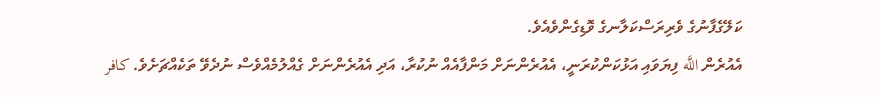ކަލޭގެފާނުގެ ވެރިރަސްކަލާނގެ ވޮޑިގެންވެއެވެ.
އެއުރެން اللَّه ފިޔަވައި އަޅުކަންކުރަނީ، އެއުރެންނަށް މަންފާއެއް ނުކުރާ، އަދި އެއުރެންނަށް ގެއްލުމެއްވެސް ނުދެވޭ ތަކެއްޗަށެވެ. كافر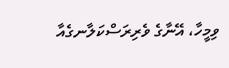ވިމީހާ، އޭނާގެ ވެރިރަސްކަލާނގެއާ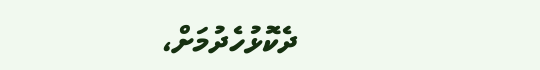ދެކޮޅުހެދުމަށް،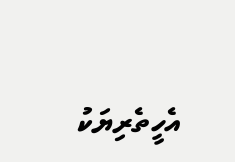އެހީތެރިޔަކު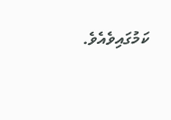ކަމުގައިވެއެވެ.